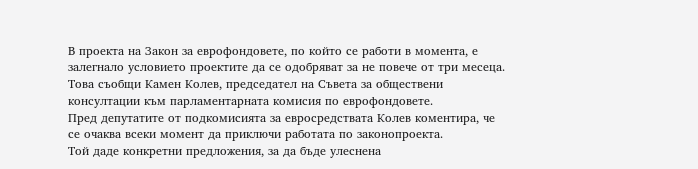В проекта на Закон за еврофондовете, по който се работи в момента, е залегнало условието проектите да се одобряват за не повече от три месеца. Това съобщи Камен Колев, председател на Съвета за обществени консултации към парламентарната комисия по еврофондовете.
Пред депутатите от подкомисията за евросредствата Колев коментира, че се очаква всеки момент да приключи работата по законопроекта.
Той даде конкретни предложения, за да бъде улеснена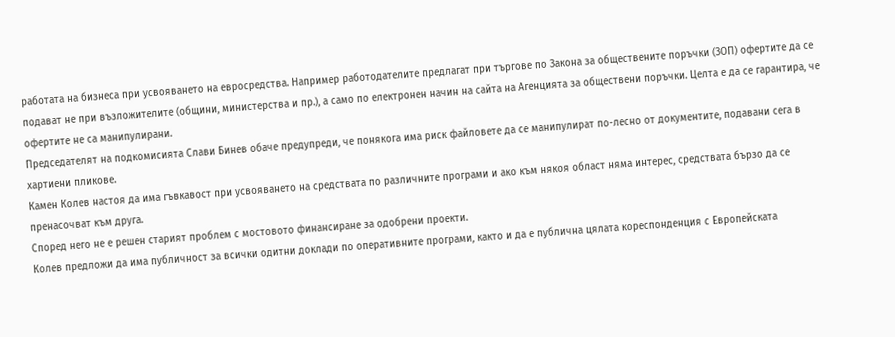работата на бизнеса при усвояването на евросредства. Например работодателите предлагат при търгове по Закона за обществените поръчки (ЗОП) офертите да се подават не при възложителите (общини, министерства и пр.), а само по електронен начин на сайта на Агенцията за обществени поръчки. Целта е да се гарантира, че офертите не са манипулирани.
Председателят на подкомисията Слави Бинев обаче предупреди, че понякога има риск файловете да се манипулират по-лесно от документите, подавани сега в хартиени пликове.
Камен Колев настоя да има гъвкавост при усвояването на средствата по различните програми и ако към някоя област няма интерес, средствата бързо да се пренасочват към друга.
Според него не е решен старият проблем с мостовото финансиране за одобрени проекти.
Колев предложи да има публичност за всички одитни доклади по оперативните програми, както и да е публична цялата кореспонденция с Европейската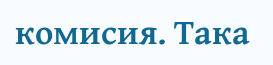комисия. Така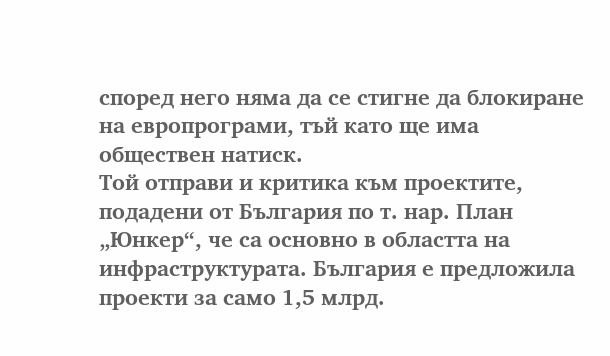според него няма да се стигне да блокиране на европрограми, тъй като ще има обществен натиск.
Той отправи и критика към проектите, подадени от България по т. нар. План „Юнкер“, че са основно в областта на инфраструктурата. България е предложила проекти за само 1,5 млрд.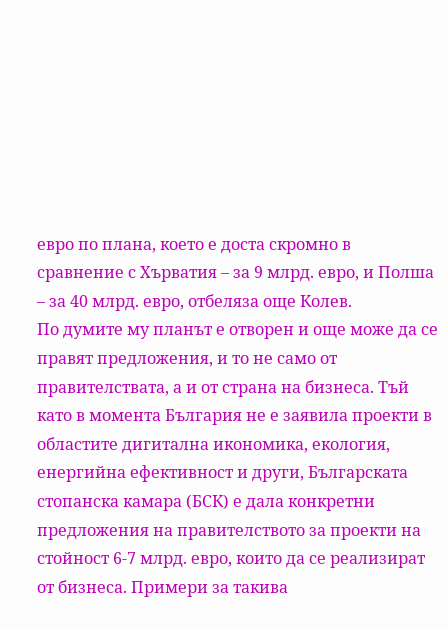евро по плана, което е доста скромно в сравнение с Хърватия – за 9 млрд. евро, и Полша – за 40 млрд. евро, отбеляза още Колев.
По думите му планът е отворен и още може да се правят предложения, и то не само от правителствата, а и от страна на бизнеса. Тъй като в момента България не е заявила проекти в областите дигитална икономика, екология, енергийна ефективност и други, Българската стопанска камара (БСК) е дала конкретни предложения на правителството за проекти на стойност 6-7 млрд. евро, които да се реализират от бизнеса. Примери за такива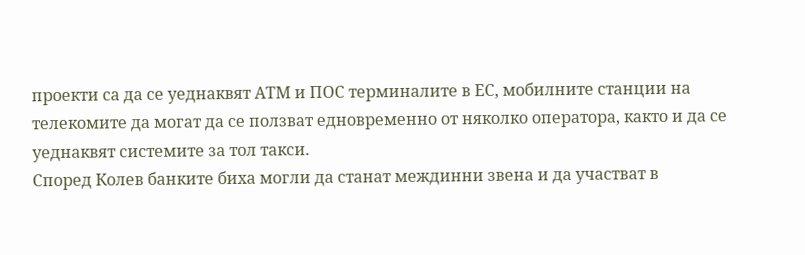проекти са да се уеднаквят АТМ и ПОС терминалите в ЕС, мобилните станции на телекомите да могат да се ползват едновременно от няколко оператора, както и да се уеднаквят системите за тол такси.
Според Колев банките биха могли да станат междинни звена и да участват в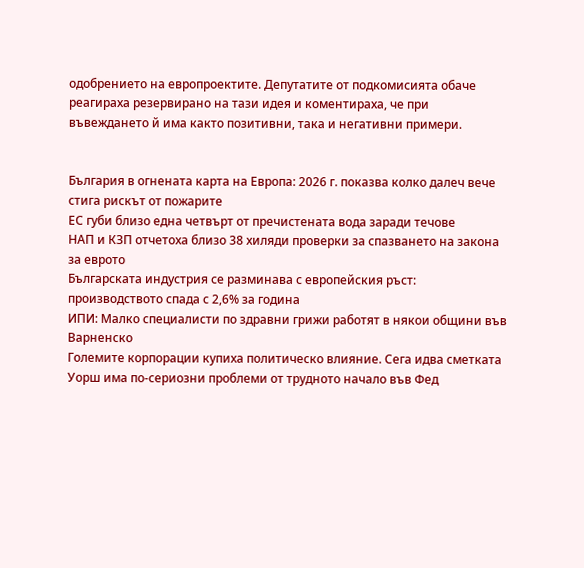одобрението на европроектите. Депутатите от подкомисията обаче реагираха резервирано на тази идея и коментираха, че при въвеждането й има както позитивни, така и негативни примери.


България в огнената карта на Европа: 2026 г. показва колко далеч вече стига рискът от пожарите
ЕС губи близо една четвърт от пречистената вода заради течове
НАП и КЗП отчетоха близо 38 хиляди проверки за спазването на закона за еврото
Българската индустрия се разминава с европейския ръст: производството спада с 2,6% за година
ИПИ: Малко специалисти по здравни грижи работят в някои общини във Варненско
Големите корпорации купиха политическо влияние. Сега идва сметката
Уорш има по-сериозни проблеми от трудното начало във Фед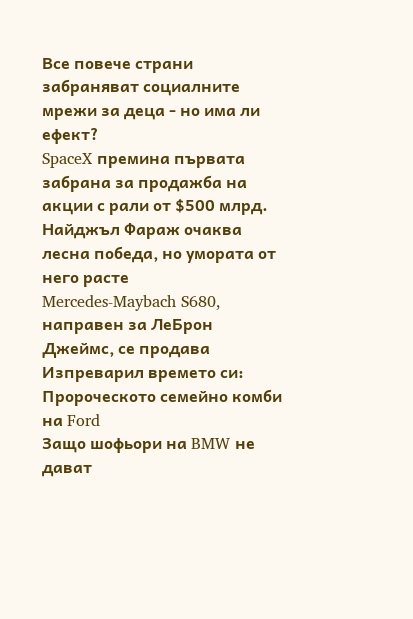Все повече страни забраняват социалните мрежи за деца - но има ли ефект?
SpaceX премина първата забрана за продажба на акции с рали от $500 млрд.
Найджъл Фараж очаква лесна победа, но умората от него расте
Mercedes-Maybach S680, направен за ЛеБрон Джеймс, се продава
Изпреварил времето си: Пророческото семейно комби на Ford
Защо шофьори на BMW не дават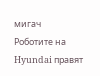мигач
Роботите на Hyundai правят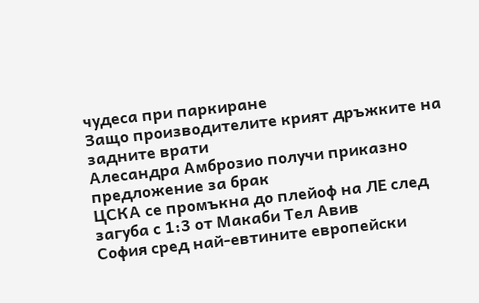чудеса при паркиране
Защо производителите крият дръжките на задните врати
Алесандра Амброзио получи приказно предложение за брак
ЦСКА се промъкна до плейоф на ЛЕ след загуба с 1:3 от Макаби Тел Авив
София сред най-евтините европейски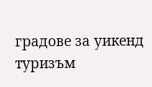градове за уикенд туризъм